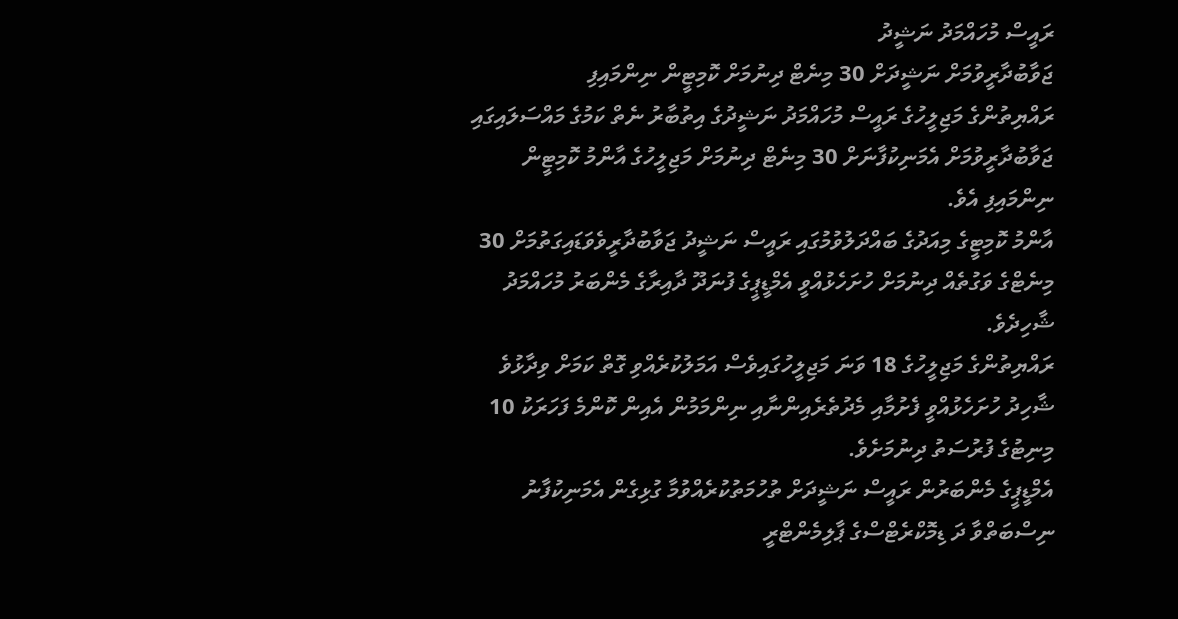ރައީސް މުހައްމަދު ނަޝީދު
ޖަވާބުދާރީވުމަށް ނަޝީދަށް 30 މިނެޓް ދިނުމަށް ކޮމިޓީން ނިންމައިފި
ރައްޔިތުންގެ މަޖިލީހުގެ ރައީސް މުހައްމަދު ނަޝީދުގެ އިތުބާރު ނެތް ކަމުގެ މައްސަލައިގައި ޖަވާބުދާރީވުމަށް އެމަނިކުފާނަށް 30 މިނެޓް ދިނުމަށް މަޖިލީހުގެ އާންމު ކޮމިޓީން ނިންމައިފި އެވެ.
އާންމު ކޮމިޓީގެ މިއަދުގެ ބައްދަލުވުމުގައި ރައީސް ނަޝީދު ޖަވާބުދާރީވެވަޑައިގަތުމަށް 30 މިނެޓްގެ ވަގުތެއް ދިނުމަށް ހުށަހެޅުއްވީ އެމްޑީޕީގެ ފުނަދޫ ދާއިރާގެ މެންބަރު މުހައްމަދު ޝާހިދެވެ.
ރައްޔިތުންގެ މަޖިލީހުގެ 18 ވަނަ މަޖިލީހުގައިވެސް އަމަލުކުރެއްވި ގޮތް ކަމަށް ވިދާޅުވެ ޝާހިދު ހުށަހެޅުއްވީ ފެށުމާއި މެދުތެރެއިންނާއި ނިންމަމުން އެއިން ކޮންމެ ފަހަރަކު 10 މިނިޓުގެ ފުރުސަތު ދިނުމަށެވެ.
އެމްޑީޕީގެ މެންބަރުން ރައީސް ނަޝީދަށް ތުހުމަތުކުރެއްވުމާ ގުޅިގެން އެމަނިކުފާނު ނިސްބަތްވާ ދަ ޑިމޮކްރެޓްސްގެ ޕާލިމެންޓްރީ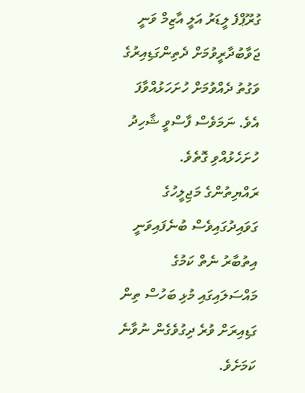ގުރޫޕްފެ ލީޑަރު އަލީ އާޒިމް ވަނީ ޖަވާބުދާރީވުމަށް ދެތިންގަޑިއިރުގެ ވަގުތު ދެއްވުމަށް ހުށަހަޅުއްވާފަ އެވެ. ނަމަވެސް ފާސްވީ ޝާހިދު ހުށަހެޅުއްވި ގޮތެވެ.
ރައްޔިތުންގެ މަޖިލީހުގެ ގަވައިދުގައިވެސް ބުނެފައިވަނީ އިތުބާރު ނެތް ކަމުގެ މައްސަލައިގައި މުޅި ބަހުސް ތިން ގަޑިއިރަށް ވުރެ ދިގުވެގެން ނުވާނެ ކަމަށެވެ.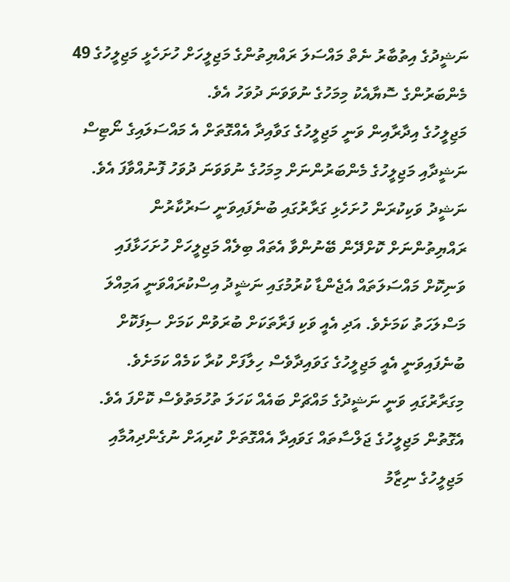ނަޝީދުގެ އިތުބާރު ނެތް މައްސަލަ ރައްޔިތުންގެ މަޖިލީހަށް ހުށަހެޅީ މަޖިލީހުގެ 49 މެންބަރުންގެ ސޮޔާއެކު މިމަހުގެ ނުވަވަނަ ދުވަހު އެވެ.
މަޖިލީހުގެ އިދާރާއިން ވަނީ މަޖިލީހުގެ ގަވާއިދާ އެއްގޮތަށް އެ މައްސަލައިގެ ނޯޓިސް ނަޝީދާއި މަޖިލީހުގެ މެންބަރުންނަށް މިމަހުގެ ނުވަވަނަ ދުވަހު ފޮނުއްވާފަ އެވެ.
ނަޝީދު ވަކިކުރަން ހުށަހެޅި ގަރާރުގައި ބުނެފައިވަނީ ސަރުކާރުން ރައްޔިތުންނަށް ކޮށްދޭން ބޭނުންވާ އެތައް ބިލެއް މަޖިލީހަށް ހުށަހަޅާފައި ވަނިކޮށް މައްސަލަތައް އެޖެންޑާ ކުރުމުގައި ނަޝީދު އިސްކުރައްވަނީ އަމިއްލަ މަސްލަހަތު ކަމަށެވެ. އަދި އެއީ ވަކި ފަރާތަކަށް ބުރަވުން ކަމަށް ސިފަކޮށް ބުނެފައިވަނީ އެއީ މަޖިލީހުގެ ގަވައިދާވެސް ހިލާފަށް ކުރާ ކަމެއް ކަމަށެވެ. މިގަރާރުގައި ވަނީ ނަޝީދުގެ މައްޗަށް ބައެއް ކަހަލަ ތުހުމަތުވެސް ކޮށްފަ އެވެ. އެގޮތުން މަޖިލީހުގެ ޖަލްސާތައް ގަވައިދާ އެއްގޮތަށް ކުރިއަށް ނުގެންދިއުމާއި މަޖިލީހުގެ ނިޒާމު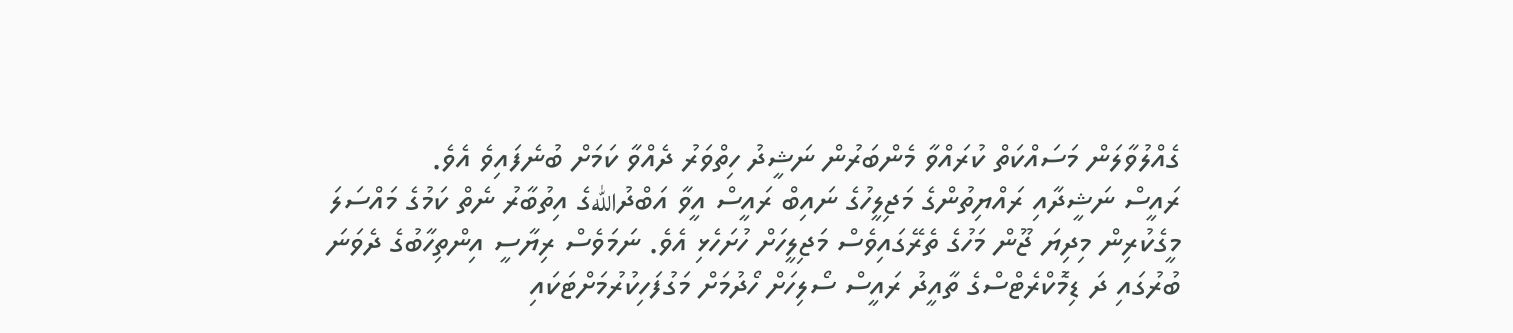ގެއްލުވާލަން މަސައްކަތް ކުރައްވާ މެންބަރުން ނަޝީދު ހިތްވަރު ދެއްވާ ކަމަށް ބުނެފައިވެ އެވެ.
ރައީސް ނަޝީދާއި ރައްޔިތުންގެ މަޖިލީހުގެ ނައިބް ރައީސް އީވާ އަބްދުاللهގެ އިތުބާރު ނެތް ކަމުގެ މައްސަލަ މީގެކުރިން މިދިޔަ ޖޫން މަހުގެ ތެރޭގައިވެސް މަޖިލީހަށް ހުށަހެޅި އެވެ. ނަމަވެސް ރިޔާސީ އިންތިހާބުގެ ދެވަނަ ބުރުގައި ދަ ޑިމޮކްރެޓްސްގެ ތާއީދު ރައީސް ސޯލިހަށް ހޯދުމަށް މަގުފަހިކުރުމަށްޓަކައި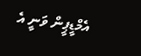އެމްޑީޕީން ވަނީ އެ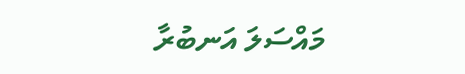މައްސަލަ އަނބުރާ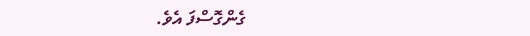ގެންގޮސްފަ އެވެ.